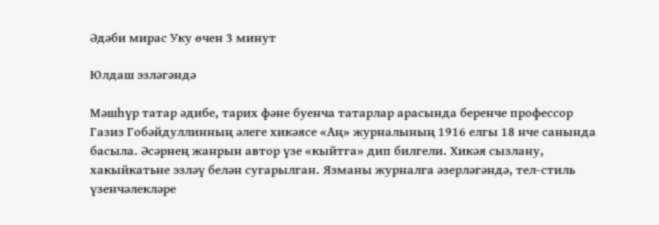Әдәби мирас Уку өчен 3 минут

Юлдаш эзләгәндә

Мәшһүр татар әдибе, тарих фәне буенча татарлар арасында беренче профессор Газиз Гобәйдуллинның әлеге хикәясе «Аң» журналының 1916 елгы 18 нче санында басыла. Әсәрнең жанрын автор үзе «кыйтга» дип билгели. Хикәя сызлану, хакыйкатьне эзләү белән сугарылган. Язманы журналга әзерләгәндә, тел-стиль үзенчәлекләре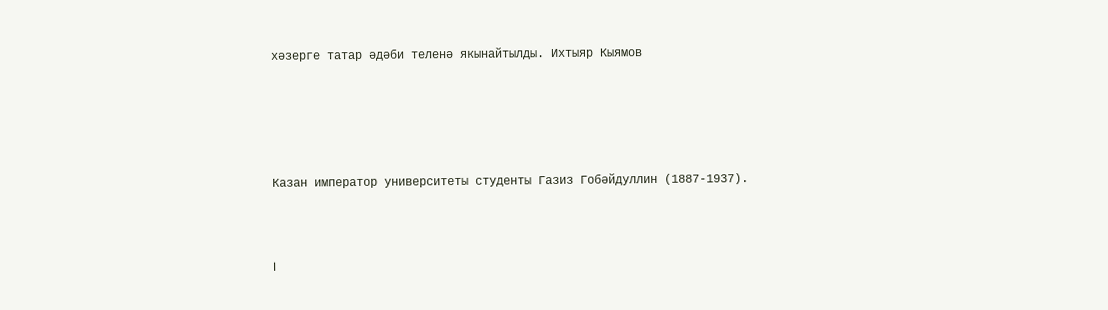хәзерге татар әдәби теленә якынайтылды. Ихтыяр Кыямов





Казан император университеты студенты Газиз Гобәйдуллин (1887-1937).



I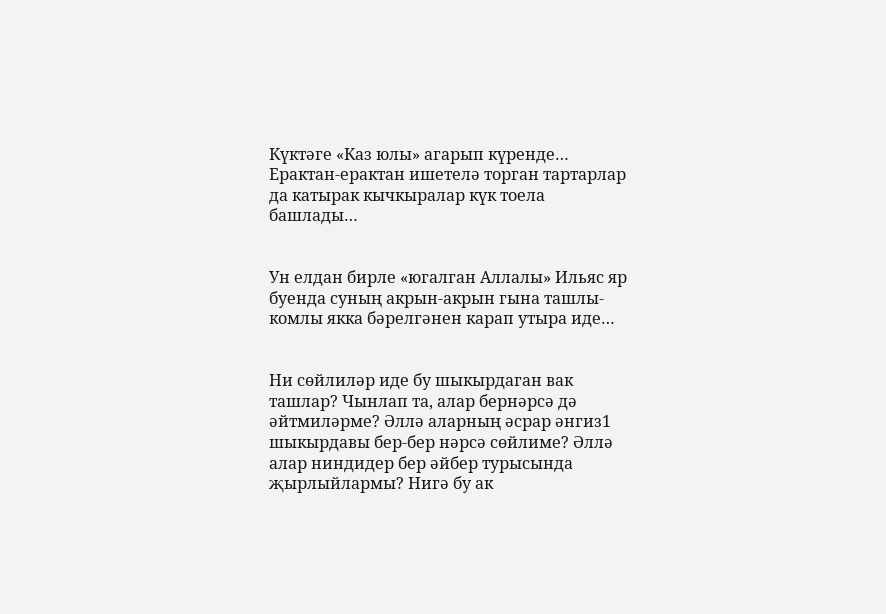Күктәге «Каз юлы» агарып күренде… Ерактан-ерактан ишетелә торган тартарлар да катырак кычкыралар күк тоела башлады…


Ун елдан бирле «югалган Аллалы» Ильяс яр буенда суның акрын-акрын гына ташлы-комлы якка бәрелгәнен карап утыра иде…


Ни сөйлиләр иде бу шыкырдаган вак ташлар? Чынлап та, алар бернәрсә дә әйтмиләрме? Әллә аларның әсрар әнгиз1 шыкырдавы бер-бер нәрсә сөйлиме? Әллә алар ниндидер бер әйбер турысында җырлыйлармы? Нигә бу ак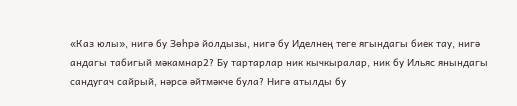«Каз юлы», нигә бу Зөһрә йолдызы, нигә бу Иделнең теге ягындагы биек тау, нигә андагы табигый мәкамнар2? Бу тартарлар ник кычкыралар, ник бу Ильяс янындагы сандугач сайрый, нәрсә әйтмәкче була? Нигә атылды бу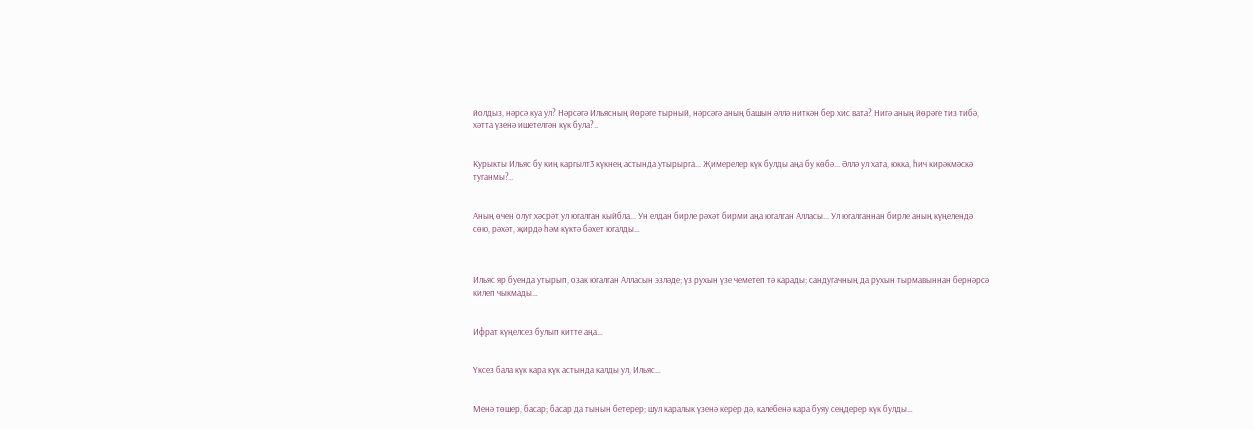йолдыз, нәрсә куа ул? Нәрсәгә Ильясның йөрәге тырный, нәрсәгә аның башын әллә ниткән бер хис вата? Нигә аның йөрәге тиз тибә, хәтта үзенә ишетелгән күк була?..


Курыкты Ильяс бу киң каргылт3 күкнең астында утырырга... Җимерелер күк булды аңа бу көбә... Әллә ул хата, юкка, һич кирәкмәскә туганмы?..


Аның өчен олуг хәсрәт ул югалган кыйбла... Ун елдан бирле рәхәт бирми аңа югалган Алласы... Ул югалганнан бирле аның күңелендә сөю, рәхәт, җирдә һәм күктә бәхет югалды…



Ильяс яр буенда утырып, озак югалган Алласын эзләде; үз рухын үзе чеметеп тә карады; сандугачның да рухын тырмавыннан бернәрсә килеп чыкмады…


Ифрат күңелсез булып китте аңа…


Үксез бала күк кара күк астында калды ул, Ильяс…


Менә төшер, басар; басар да тынын бетерер; шул каралык үзенә керер дә, калебенә кара буяу сеңдерер күк булды…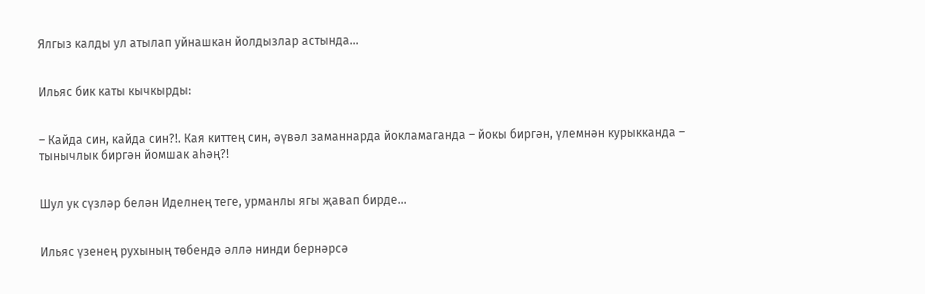Ялгыз калды ул атылап уйнашкан йолдызлар астында…


Ильяс бик каты кычкырды:


– Кайда син, кайда син?!. Кая киттең син, әүвәл заманнарда йокламаганда – йокы биргән, үлемнән курыкканда – тынычлык биргән йомшак аһәң?!


Шул ук сүзләр белән Иделнең теге, урманлы ягы җавап бирде…


Ильяс үзенең рухының төбендә әллә нинди бернәрсә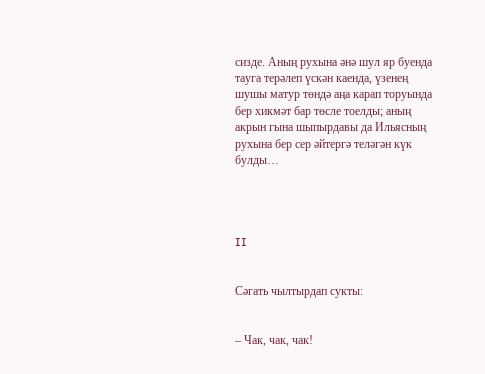сизде. Аның рухына әнә шул яр буенда тауга терәлеп үскән каенда, үзенең шушы матур төндә аңа карап торуында бер хикмәт бар төсле тоелды; аның акрын гына шыпырдавы да Ильясның рухына бер сер әйтергә теләгән күк булды…




II


Сәгать чылтырдап сукты:


– Чак, чак, чак!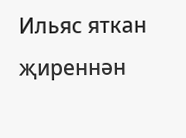Ильяс яткан җиреннән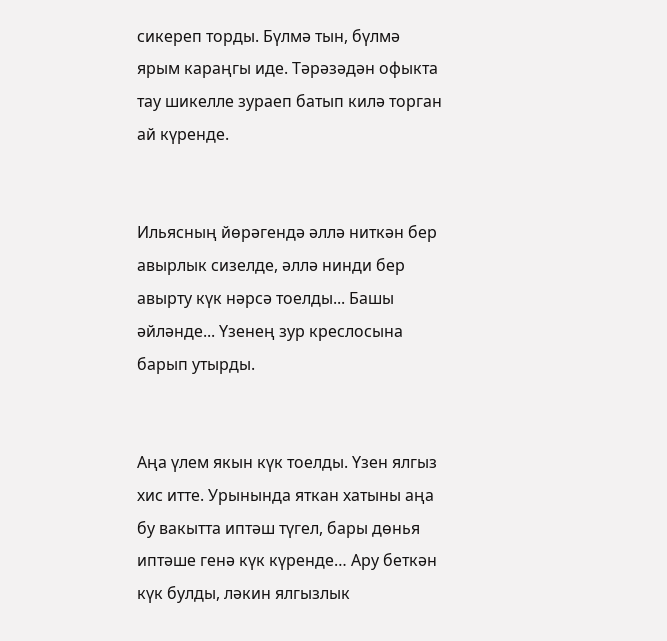сикереп торды. Бүлмә тын, бүлмә ярым караңгы иде. Тәрәзәдән офыкта тау шикелле зураеп батып килә торган ай күренде.


Ильясның йөрәгендә әллә ниткән бер авырлык сизелде, әллә нинди бер авырту күк нәрсә тоелды... Башы әйләнде... Үзенең зур креслосына барып утырды.


Аңа үлем якын күк тоелды. Үзен ялгыз хис итте. Урынында яткан хатыны аңа бу вакытта иптәш түгел, бары дөнья иптәше генә күк күренде… Ару беткән күк булды, ләкин ялгызлык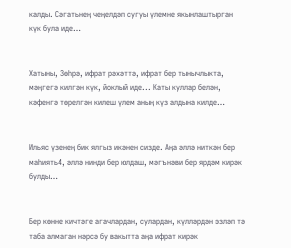калды. Сәгатьнең чеңелдәп сугуы үлемне якынлаштырган күк була иде…


Хатыны, Зөһрә, ифрат рәхәттә, ифрат бер тынычлыкта, мәңгегә килгән күк, йоклый иде... Каты куллар белән, кәфенгә төрелгән килеш үлем аның күз алдына килде…


Ильяс үзенең бик ялгыз икәнен сизде. Аңа әллә ниткән бер маһиять4, әллә нинди бер юлдаш, мәгънәви бер ярдәм кирәк булды…


Бер көнне кичтәге агачлардан, сулардан, күлләрдән эзләп тә таба алмаган нәрсә бу вакытта аңа ифрат кирәк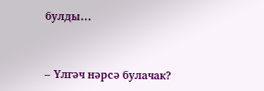булды…


– Үлгәч нәрсә булачак?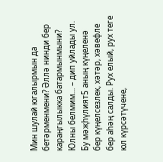Мин шулай югалырмын да бетәрменмени? Әллә нинди бер караңгылыкка батармынмыни? Юлны белмим... – дип уйлады ул. Бу мәҗһүлият5 аның күңеленә бер күңелсезлек, хәтәр, хәвефле бер аһәң салды. Рух елый, рух теге юл күрсәтүчене,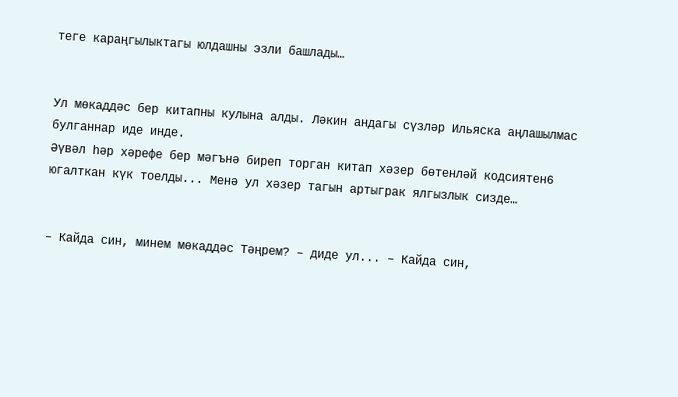теге караңгылыктагы юлдашны эзли башлады…


Ул мөкаддәс бер китапны кулына алды. Ләкин андагы сүзләр Ильяска аңлашылмас булганнар иде инде.
Әүвәл һәр хәрефе бер мәгънә биреп торган китап хәзер бөтенләй кодсиятен6 югалткан күк тоелды... Менә ул хәзер тагын артыграк ялгызлык сизде…


– Кайда син, минем мөкаддәс Тәңрем? – диде ул... – Кайда син,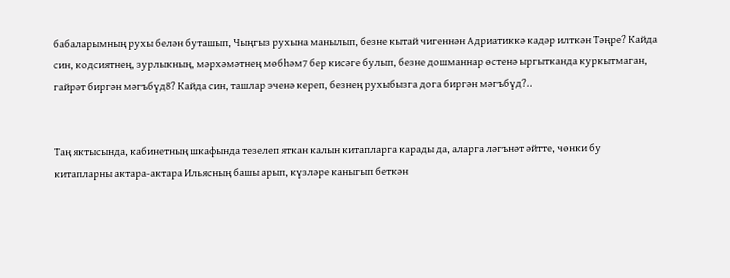бабаларымның рухы белән буташып, Чыңгыз рухына манылып, безне кытай чигеннән Адриатиккә кадәр илткән Тәңре? Кайда син, кодсиятнең, зурлыкның, мәрхәмәтнең мөбһәм7 бер кисәге булып, безне дошманнар өстенә ыргытканда куркытмаган, гайрәт биргән мәгъбүд8? Кайда син, ташлар эченә кереп, безнең рухыбызга дога биргән мәгъбүд?..


Таң яктысында, кабинетның шкафында тезелеп яткан калын китапларга карады да, аларга ләгънәт әйтте, чөнки бу китапларны актара-актара Ильясның башы арып, күзләре каныгып беткән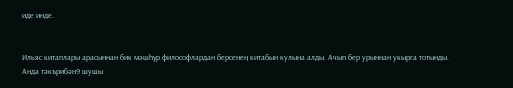иде инде.


Ильяс китаплары арасыннан бик мәшһүр философлардан берсенең китабын кулына алды. Ачып бер урыннан укырга тотынды. Анда тәкърибән9 шушы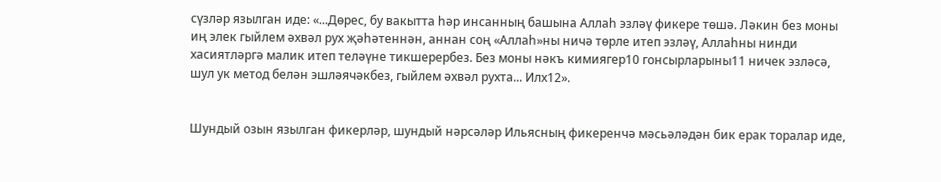сүзләр язылган иде: «...Дөрес, бу вакытта һәр инсанның башына Аллаһ эзләү фикере төшә. Ләкин без моны иң элек гыйлем әхвәл рух җәһәтеннән, аннан соң «Аллаһ»ны ничә төрле итеп эзләү, Аллаһны нинди хасиятләргә малик итеп теләүне тикшерербез. Без моны нәкъ кимиягер10 гонсырларыны11 ничек эзләсә, шул ук метод белән эшләячәкбез, гыйлем әхвәл рухта... Илх12».


Шундый озын язылган фикерләр, шундый нәрсәләр Ильясның фикеренчә мәсьәләдән бик ерак торалар иде,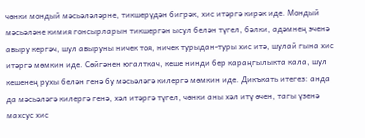чөнки мондый мәсьәләләрне, тикшерүдән бигрәк, хис итәргә кирәк иде. Мондый мәсьәләне кимия гонсырларын тикшергән ысул белән түгел, бәлки, адәмнең эченә авыру кергәч, шул авыруны ничек тоя, ничек турыдан-туры хис итә, шулай гына хис итәргә мөмкин иде. Сөйгәнен югалткач, кеше нинди бер караңгылыкта кала, шул кешенең рухы белән генә бу мәсьәләгә килергә мөмкин иде. Дикъкать итегез: анда да мәсьәләгә килергә генә, хәл итәргә түгел, чөнки аны хәл итү өчен, тагы үзенә махсус хис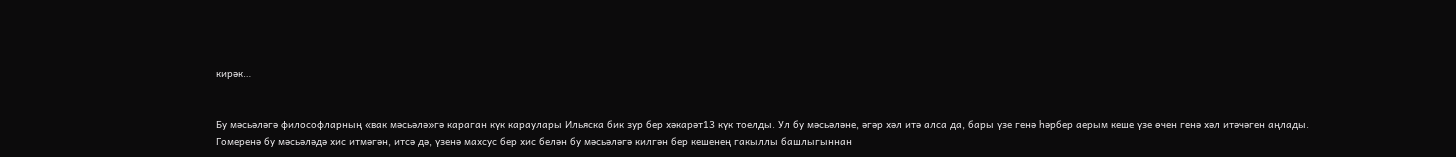кирәк…


Бу мәсьәләгә философларның «вак мәсьәлә»гә караган күк караулары Ильяска бик зур бер хәкарәт13 күк тоелды. Ул бу мәсьәләне, әгәр хәл итә алса да, бары үзе генә һәрбер аерым кеше үзе өчен генә хәл итәчәген аңлады. Гомеренә бу мәсьәләдә хис итмәгән, итсә дә, үзенә махсус бер хис белән бу мәсьәләгә килгән бер кешенең гакыллы башлыгыннан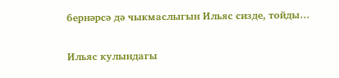бернәрсә дә чыкмаслыгын Ильяс сизде, тойды…


Ильяс кулындагы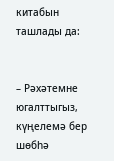китабын ташлады да:


– Рәхәтемне югалттыгыз, күңелемә бер шөбһә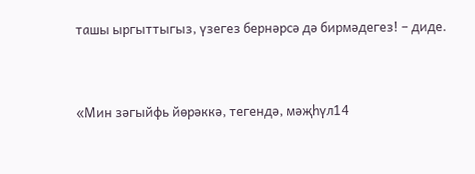ташы ыргыттыгыз, үзегез бернәрсә дә бирмәдегез! – диде.


«Мин зәгыйфь йөрәккә, тегендә, мәҗһүл14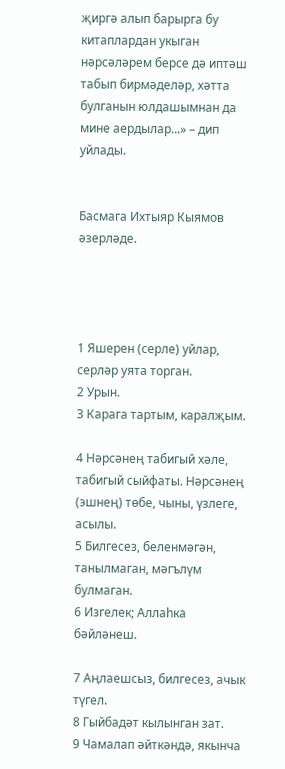җиргә алып барырга бу китаплардан укыган нәрсәләрем берсе дә иптәш табып бирмәделәр, хәтта булганын юлдашымнан да мине аердылар...» – дип уйлады.


Басмага Ихтыяр Кыямов әзерләде.




1 Яшерен (серле) уйлар, серләр уята торган.
2 Урын.
3 Карага тартым, каралҗым.

4 Нәрсәнең табигый хәле, табигый сыйфаты. Нәрсәнең (эшнең) төбе, чыны, үзлеге, асылы.
5 Билгесез, беленмәгән, танылмаган, мәгълүм булмаган.
6 Изгелек; Аллаһка бәйләнеш.

7 Аңлаешсыз, билгесез, ачык түгел.
8 Гыйбадәт кылынган зат.
9 Чамалап әйткәндә, якынча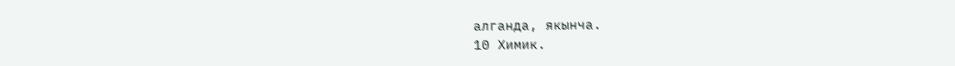алганда, якынча.
10 Химик.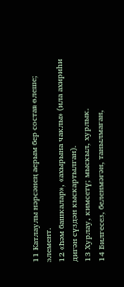11 Катлаулы нәрсәнең аерым бер состав өлеше; элемент.
12 «Һәм башкалар», «ахырына чаклы» (ила ахириһи дигән сүздән кыскартылган).
13 Хурлау, кимсетү; мыскыл, хурлык.
14 Билгесез, беленмәгән, танылмаган,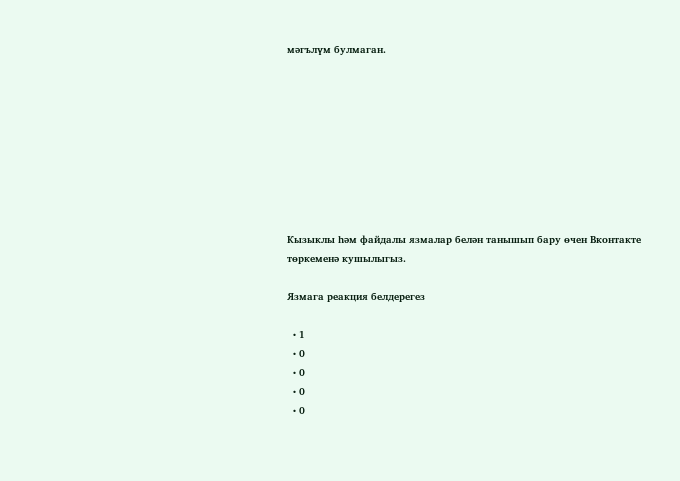мәгълүм булмаган.









Кызыклы һәм файдалы язмалар белән танышып бару өчен Вконтакте төркеменә кушылыгыз.

Язмага реакция белдерегез

  • 1
  • 0
  • 0
  • 0
  • 0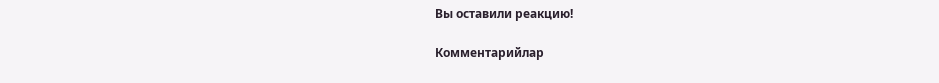Вы оставили реакцию!

Комментарийлар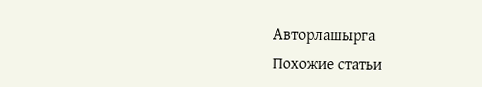Авторлашырга
Похожие статьи